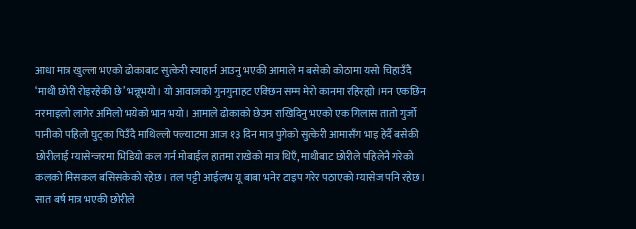आधा मात्र खुल्ला भएको ढोकाबाट सुत्केरी स्याहार्न आउनु भएकी आमाले म बसेको कोठामा यसो चिहाउँदै ‘माथी छोरी रोइरहेकी छे’ भन्नूभयो। यो आवाजको गुनगुनाहट एक्छिन सम्म मेरो कानमा रहिरह्यो ।मन एकछिन नरमाइलो लागेर अमिलो भयेको भान भयो। आमाले ढोकाको छेउम राखिदिनु भएको एक गिलास तातो गुर्जो पानीको पहिलो घुट्का पिउँदै माथिल्लो फ्ल्याटमा आज १३ दिन मात्र पुगेको सुत्केरी आमासँग भाइ हेर्दै बसेकी छोरीलाई म्यासेन्जरमा भिडियो कल गर्न मोबाईल हातमा राखेको मात्र थिएँ, माथीबाट छोरीले पहिलेनै गरेको कलको मिसकल बसिसकेको रहेछ। तल पट्टी आईलभ यू बाबा भनेर टाइप गरेर पठाएको म्यासेज पनि रहेछ।
सात बर्ष मात्र भएकी छोरीले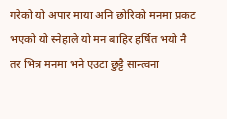गरेको यो अपार माया अनि छोरिको मनमा प्रकट भएको यो स्नेहाले यो मन बाहिर हर्षित भयो नै तर भित्र मनमा भने एउटा छुट्टै सान्त्वना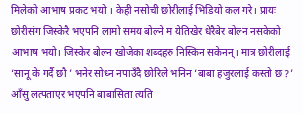मिलेको आभाष प्रकट भयो । केही नसोची छोरीलाई भिडियो कल गरे। प्रायः छोरीसंग जिस्केरै भएपनि लामो समय बोल्ने म येतिखेर धेरैबेर बोल्न नसकेको आभाष भयो। जिस्केर बोल्न खोजेका शब्दहरु निस्किन सकेनन्। मात्र छोरीलाई ‘सानू के गर्दै छौ ’ भनेर सोध्न नपाउँदै छोरिले भनिन ‘बाबा हजुरलाई कस्तो छ ?’ आँसु लत्पताएर भएपनि बाबासिता त्यति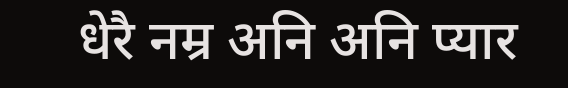धेरै नम्र अनि अनि प्यार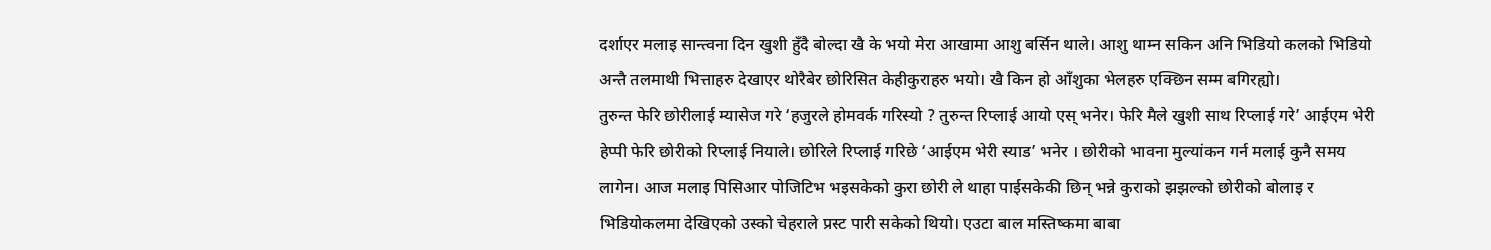दर्शाएर मलाइ सान्त्वना दिन खुशी हुँदै बोल्दा खै के भयो मेरा आखामा आशु बर्सिन थाले। आशु थाम्न सकिन अनि भिडियो कलको भिडियो अन्तै तलमाथी भित्ताहरु देखाएर थोरैबेर छोरिसित केहीकुराहरु भयो। खै किन हो आँशुका भेलहरु एक्छिन सम्म बगिरह्यो।
तुरुन्त फेरि छोरीलाई म्यासेज गरे ‘हजुरले होमवर्क गरिस्यो ? तुरुन्त रिप्लाई आयो एस् भनेर। फेरि मैले खुशी साथ रिप्लाई गरे’ आईएम भेरी हेप्पी फेरि छोरीको रिप्लाई नियाले। छोरिले रिप्लाई गरिछे ‘आईएम भेरी स्याड’ भनेर । छोरीको भावना मुल्यांकन गर्न मलाई कुनै समय लागेन। आज मलाइ पिसिआर पोजिटिभ भइसकेको कुरा छोरी ले थाहा पाईसकेकी छिन् भन्ने कुराको झझल्को छोरीको बोलाइ र भिडियोकलमा देखिएको उस्को चेहराले प्रस्ट पारी सकेको थियो। एउटा बाल मस्तिष्कमा बाबा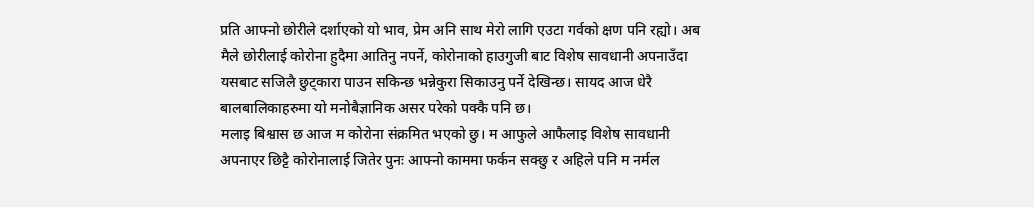प्रति आफ्नो छोरीले दर्शाएको यो भाव, प्रेम अनि साथ मेरो लागि एउटा गर्वको क्षण पनि रह्यो। अब मैले छोरीलाई कोरोना हुदैमा आतिनु नपर्ने, कोरोनाको हाउगुजी बाट विशेष सावधानी अपनाउँदा यसबाट सजिलै छुट्कारा पाउन सकिन्छ भन्नेकुरा सिकाउनु पर्ने देखिन्छ। सायद आज धेरै बालबालिकाहरुमा यो मनोबैज्ञानिक असर परेको पक्कै पनि छ।
मलाइ बिश्वास छ आज म कोरोना संक्रमित भएको छु। म आफुले आफैलाइ विशेष सावधानी अपनाएर छिट्टै कोरोनालाई जितेर पुनः आफ्नो काममा फर्कन सक्छु र अहिले पनि म नर्मल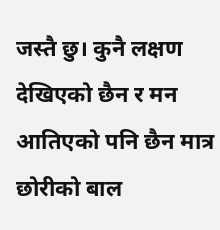जस्तै छु। कुनै लक्षण देखिएको छैन र मन आतिएको पनि छैन मात्र छोरीको बाल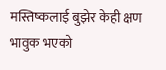मस्तिष्कलाई बुझेर केही क्षण भावुक भएको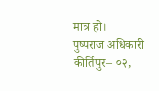मात्र हो।
पुष्पराज अधिकारी
कीर्तिपुर– ०२,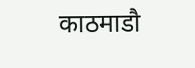काठमाडौ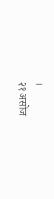।
२१ असोज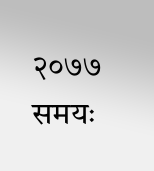२०७७
समयः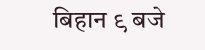बिहान ९ बजे